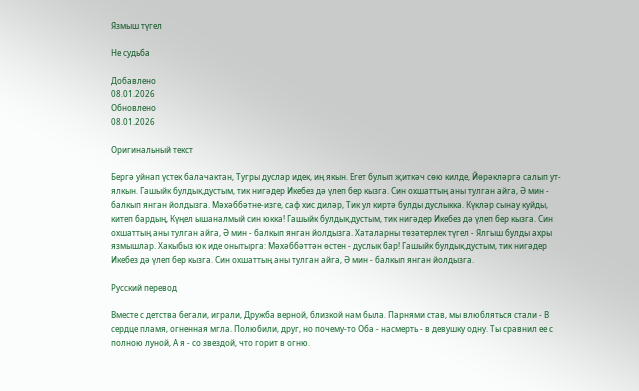Язмыш түгел

Не судьба

Добавлено
08.01.2026
Обновлено
08.01.2026

Оригинальный текст

Бергә уйнап үстек балачактан, Тугры дуслар идек, иң якын. Егет булып җиткәч сөю килде, Йөрәкләргә салып ут-ялкын. Гашыйк булдык,дустым, тик нигәдер Икебез дә үлеп бер кызга. Син охшаттың аны тулган айга, Ә мин - балкып янган йолдызга. Мәхәббәтне-изге, саф хис диләр, Тик ул киртә булды дуслыкка. Күкләр сынау куйды, китеп бардың, Күңел ышаналмый син юкка! Гашыйк булдык,дустым, тик нигәдер Икебез дә үлеп бер кызга. Син охшаттың аны тулган айга, Ә мин - балкып янган йолдызга. Хаталарны төзәтерлек түгел - Ялгыш булды ахры язмышлар. Хакыбыз юк иде онытырга: Мәхәббәттән өстен - дуслык бар! Гашыйк булдык,дустым, тик нигәдер Икебез дә үлеп бер кызга. Син охшаттың аны тулган айга, Ә мин - балкып янган йолдызга.

Русский перевод

Вместе с детства бегали, играли, Дружба верной, близкой нам была. Парнями став, мы влюбляться стали - В сердце пламя, огненная мгла. Полюбили, друг, но почему-то Оба - насмерть - в девушку одну. Ты сравнил ее с полною луной, А я - со звездой, что горит в огню.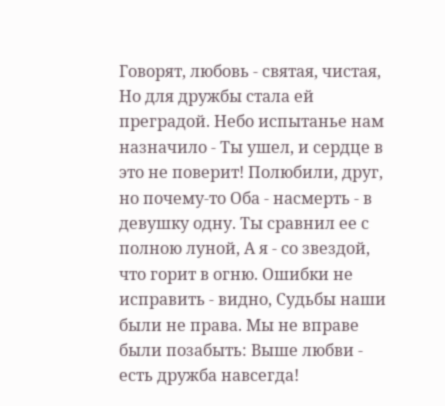Говорят, любовь - святая, чистая, Но для дружбы стала ей преградой. Небо испытанье нам назначило - Ты ушел, и сердце в это не поверит! Полюбили, друг, но почему-то Оба - насмерть - в девушку одну. Ты сравнил ее с полною луной, А я - со звездой, что горит в огню. Ошибки не исправить - видно, Судьбы наши были не права. Мы не вправе были позабыть: Выше любви - есть дружба навсегда!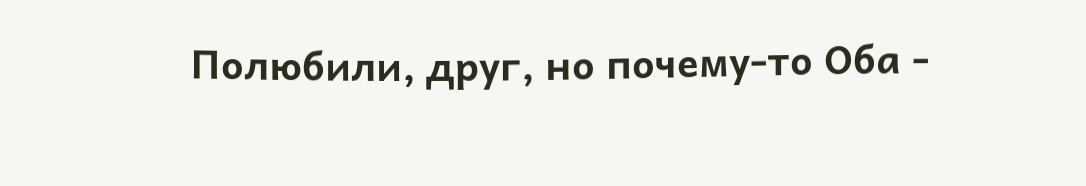Полюбили, друг, но почему-то Оба -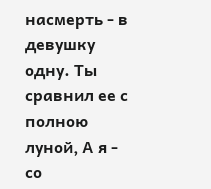насмерть - в девушку одну. Ты сравнил ее с полною луной, А я - со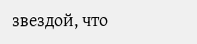звездой, что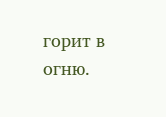горит в огню.